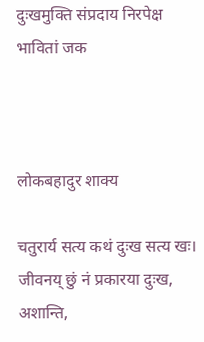दुःखमुक्ति संप्रदाय निरपेक्ष भावितां जक



लोकबहादुर शाक्य

चतुरार्य सत्य कथं दुःख सत्य खः। जीवनय् छुं नं प्रकारया दुःख, अशान्ति,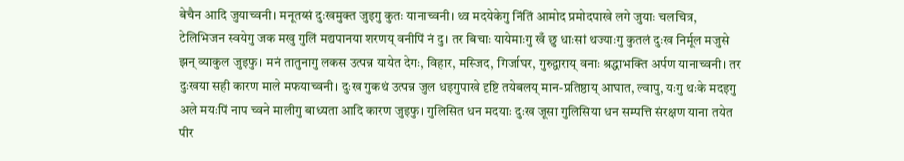बेचैन आदि जुयाच्वनी। मनूतय्सं दुःखमुक्त जुइगु कुतः यानाच्वनी। थ्व मदयेकेगु निंतिं आमोद प्रमोदपाखे लगे जुयाः चलचित्र, टेलिभिजन स्वयेगु जक मखु गुलिं मद्यपानया शरणय् वनीपिं नं दु। तर बिचाः यायेमाःगु खँ छु धाःसां थज्याःगु कुतलं दुःख निर्मूल मजुसे झन् व्याकुल जुइफु। मनं तातुनागु लकस उत्पन्न यायेत देगः, विहार, मस्जिद, गिर्जाघर, गुरुद्वाराय् वनाः श्रद्धाभक्ति अर्पण यानाच्वनी। तर दुःखया सही कारण माले मफयाच्वनी। दुःख गुकथं उत्पन्न जुल धइगुपाखे दृष्टि तयेबलय् मान-प्रतिष्ठाय् आघात, ल्वापु, यःगु थःके मदइगु अले मयःपिं नाप च्वने मालीगु बाध्यता आदि कारण जुइफु। गुलिसित धन मदयाः दुःख जूसा गुलिसिया धन सम्पत्ति संरक्षण याना तयेत पीर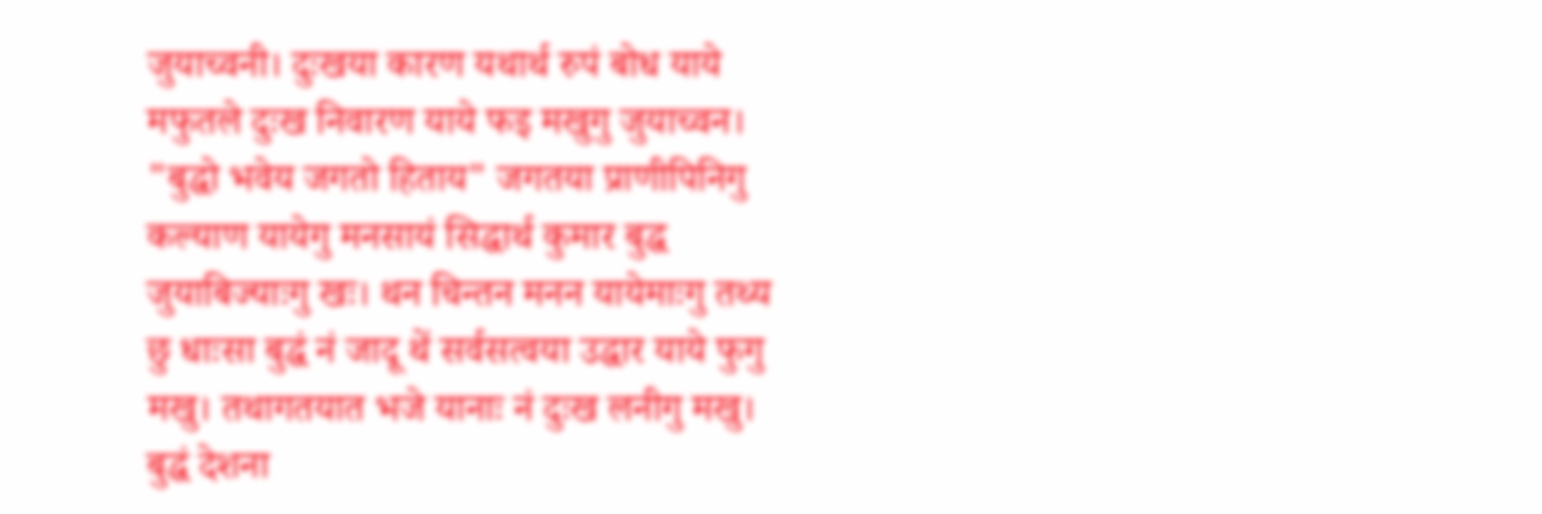जुयाच्वनी। दुःखया कारण यथार्थ रुपं बोध याये मफुतले दुःख निवारण याये फइ मखुगु जुयाच्वन। "बुद्धो भवेय जगतो हिताय" जगतया प्राणीपिनिगु कल्याण यायेगु मनसायं सिद्धार्थ कुमार बुद्ध जुयाबिज्याःगु खः। थन चिन्तन मनन यायेमाःगु तथ्य छु धाःसा बुद्धं नं जादू थें सर्वसत्वया उद्धार याये फुगु मखु। तथागतयात भजे यानाः नं दुःख लनीगु मखु। बुद्धं देशना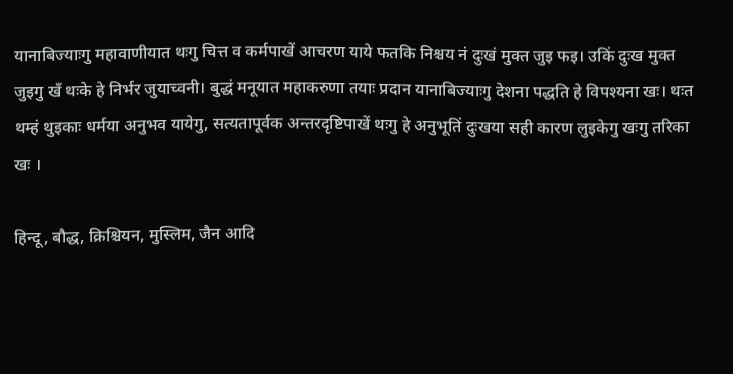यानाबिज्याःगु महावाणीयात थःगु चित्त व कर्मपाखें आचरण याये फतकि निश्चय नं दुःखं मुक्त जुइ फइ। उकिं दुःख मुक्त जुइगु खँ थःके हे निर्भर जुयाच्वनी। बुद्धं मनूयात महाकरुणा तयाः प्रदान यानाबिज्याःगु देशना पद्धति हे विपश्यना खः। थःत थम्हं थुइकाः धर्मया अनुभव यायेगु, सत्यतापूर्वक अन्तरदृष्टिपाखें थःगु हे अनुभूतिं दुःखया सही कारण लुइकेगु खःगु तरिका खः ।

हिन्दू, बौद्ध, क्रिश्चियन, मुस्लिम, जैन आदि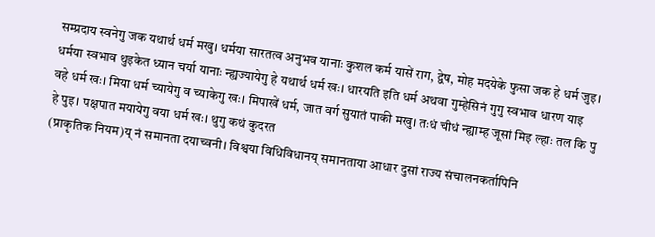सम्प्रदाय स्वनेगु जक यथार्थ धर्म मखु। धर्मया सारतत्व अनुभव यानाः कुशल कर्म यासें राग, द्वेष, मोह मदयेके फुसा जक हे धर्म जुइ। धर्मया स्वभाव थुइकेत ध्यान चर्या यानाः न्ह्यज्यायेगु हे यथार्थ धर्म खः। धारयति इति धर्म अथवा गुम्हेसिनं गुगु स्वभाव धारण याइ वहे धर्म खः। मिया धर्म च्यायेगु व च्याकेगु खः। मिपाखें धर्म, जात वर्ग सुयातं पाकी मखु। तःधं चीधं न्ह्याम्ह जूसां मिइ ल्हाः तल कि पु हे पुइ। पक्षपात मयायेगु वया धर्म खः। थुगु कथं कुदरत
(प्राकृतिक नियम)य् नं समानता दयाच्वनी। विश्वया विधिविधानय् समानताया आधार दुसां राज्य संचालनकर्तापिनि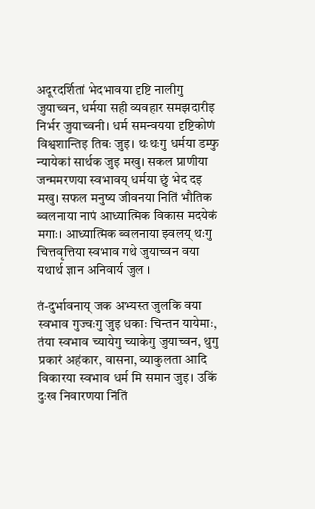अदूरदर्शितां भेदभावया दृष्टि नालीगु जुयाच्वन, धर्मया सही व्यवहार समझदारीइ निर्भर जुयाच्वनी। धर्म समन्वयया दृष्टिकोणं विश्वशान्तिइ तिबः जुइ। थःथःगु धर्मया डम्फु न्यायेकां सार्थक जुइ मखु। सकल प्राणीया जन्ममरणया स्वभावय् धर्मया छुं भेद दइ मखु। सफल मनुष्य जीवनया नितिं भौतिक ब्वलनाया नापं आध्यात्मिक विकास मदयेकं मगाः। आध्यात्मिक ब्वलनाया झ्वलय् थःगु चित्तवृत्तिया स्वभाव गथे जुयाच्वन वया यथार्थ ज्ञान अनिवार्य जुल ।

तं-दुर्भावनाय् जक अभ्यस्त जुलकि वया स्वभाव गुज्वःगु जुइ धकाः चिन्तन यायेमाः, तंया स्वभाव च्यायेगु च्याकेगु जुयाच्वन, थुगु प्रकारं अहंकार, वासना, व्याकुलता आदि विकारया स्वभाव धर्म मि समान जुइ। उकिं दुःख निवारणया निंतिं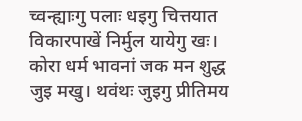च्वन्ह्याःगु पलाः धइगु चित्तयात विकारपाखें निर्मुल यायेगु खः। कोरा धर्म भावनां जक मन शुद्ध जुइ मखु। थवंथः जुइगु प्रीतिमय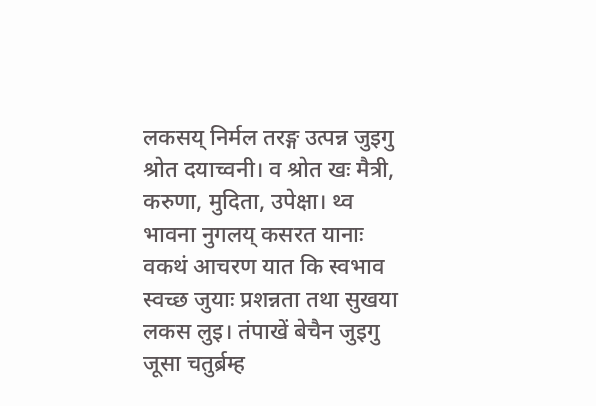लकसय् निर्मल तरङ्ग उत्पन्न जुइगु श्रोत दयाच्वनी। व श्रोत खः मैत्री, करुणा, मुदिता, उपेक्षा। थ्व भावना नुगलय् कसरत यानाः वकथं आचरण यात कि स्वभाव स्वच्छ जुयाः प्रशन्नता तथा सुखया लकस लुइ। तंपाखें बेचैन जुइगु जूसा चतुर्ब्रम्ह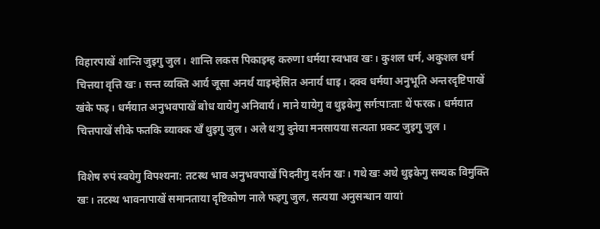विहारपाखें शान्ति जुइगु जुल। शान्ति लकस पिकाइम्ह करुणा धर्मया स्वभाव खः। कुशल धर्म, अकुशल धर्म चित्तया वृत्ति खः। सन्त व्यक्ति आर्य जूसा अनर्थ याइम्हेसित अनार्य धाइ। दक्व धर्मया अनुभूति अन्तरदृष्टिपाखें खंके फइ। धर्मयात अनुभवपाखें बोध यायेगु अनिवार्य। माने यायेगु व थुइकेगु सर्गःपाःताः थें फरक। धर्मयात चित्तपाखें सीके फतकि ब्याक्क खँ थुइगु जुल। अले थःगु दुनेया मनसायया सत्यता प्रकट जुइगु जुल ।

विशेष रुपं स्वयेगु विपश्यना: तटस्थ भाव अनुभवपाखें पिदनीगु दर्शन खः। गथे खः अथे थुइकेगु सम्यक विमुक्ति खः। तटस्थ भावनापाखें समानताया दृष्टिकोण नाले फइगु जुल, सत्यया अनुसन्धान यायां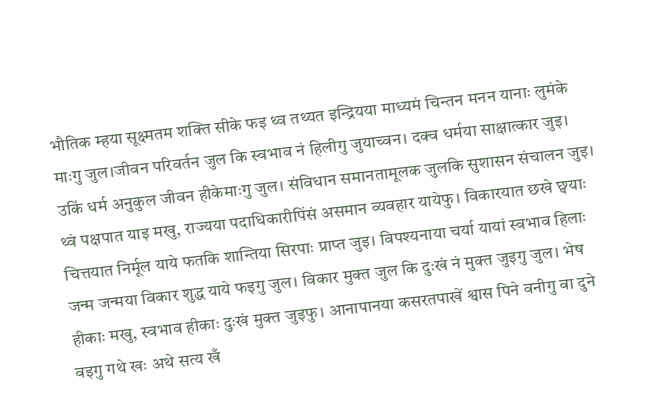भौतिक म्हया सूक्ष्मतम शक्ति सीके फइ थ्व तथ्यत इन्द्रियया माध्यमं चिन्तन मनन यानाः लुमंके माःगु जुल।जीवन परिवर्तन जुल कि स्वभाव नं हिलीगु जुयाच्वन। दक्व धर्मया साक्षात्कार जुइ। उकिं धर्म अनुकुल जीवन हीकेमाःगु जुल। संविधान समानतामूलक जुलकि सुशासन संचालन जुइ। थ्वं पक्षपात याइ मखु, राज्यया पदाधिकारीपिंसं असमान व्यवहार यायेफु। विकारयात छखे छ्वयाः चित्तयात निर्मूल याये फतकि शान्तिया सिरपाः प्राप्त जुइ। विपश्यनाया चर्या यायां स्वभाव हिलाः जन्म जन्मया विकार शुद्ध याये फइगु जुल। विकार मुक्त जुल कि दुःखं नं मुक्त जुइगु जुल। भेष हीकाः मखु, स्वभाव हीकाः दुःखं मुक्त जुइफु। आनापानया कसरतपाखें श्वास पिने वनीगु वा दुने वइगु गथे खः अथे सत्य खँ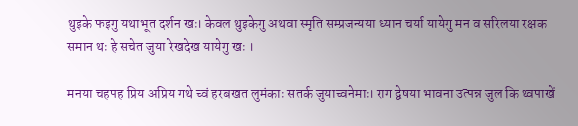थुइके फइगु यथाभूत दर्शन खः। केवल थुइकेगु अथवा स्मृति सम्प्रजन्यया ध्यान चर्या यायेगु मन व सरिलया रक्षक समान थः हे सचेत जुया रेखदेख यायेगु खः ।

मनया चहपह प्रिय अप्रिय गथे च्वं हरबखत लुमंकाः सतर्क जुयाच्वनेमाः। राग द्वेषया भावना उत्पन्न जुल कि थ्वपाखें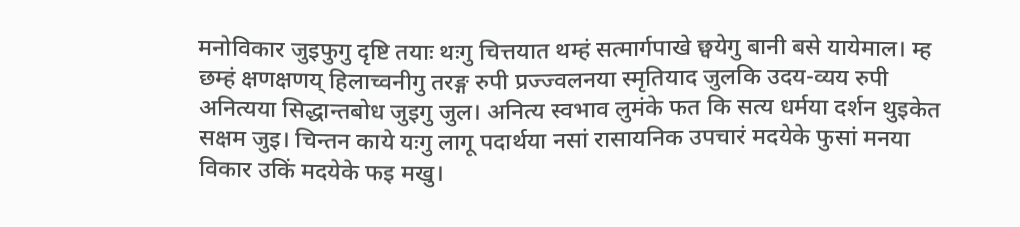मनोविकार जुइफुगु दृष्टि तयाः थःगु चित्तयात थम्हं सत्मार्गपाखे छ्वयेगु बानी बसे यायेमाल। म्ह छम्हं क्षणक्षणय् हिलाच्वनीगु तरङ्ग रुपी प्रज्ज्वलनया स्मृतियाद जुलकि उदय-व्यय रुपी अनित्यया सिद्धान्तबोध जुइगु जुल। अनित्य स्वभाव लुमंके फत कि सत्य धर्मया दर्शन थुइकेत सक्षम जुइ। चिन्तन काये यःगु लागू पदार्थया नसां रासायनिक उपचारं मदयेके फुसां मनया विकार उकिं मदयेके फइ मखु।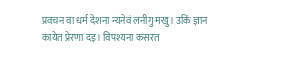प्रवचन वा धर्म देशना न्यनेवं लनीगु मखु। उकिं ज्ञान कायेत प्रेरणा दइ। विपश्यना कसरत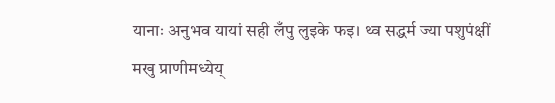यानाः अनुभव यायां सही लँपु लुइके फइ। थ्व सद्धर्म ज्या पशुपंक्षीं मखु प्राणीमध्येय्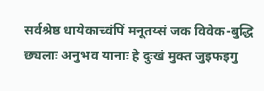सर्वश्रेष्ठ धायेकाच्वंपिं मनूतय्सं जक विवेक-बुद्धि छ्यलाः अनुभव यानाः हे दुःखं मुक्त जुइफइगु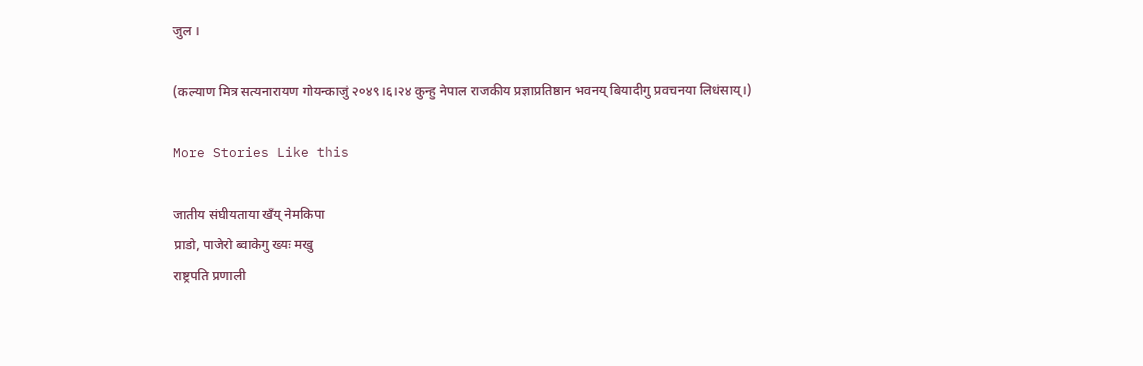जुल ।

(कल्याण मित्र सत्यनारायण गोयन्काजुं २०४९।६।२४ कुन्हु नेपाल राजकीय प्रज्ञाप्रतिष्ठान भवनय् बियादीगु प्रवचनया लिधंसाय्।)

More Stories Like this

जातीय संघीयताया खँय् नेमकिपा
प्राडो, पाजेरो ब्वाकेगु ख्यः मखु
राष्ट्रपति प्रणाली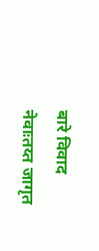बारे विवाद
नेवाःतय्त जागृत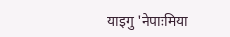याइगु 'नेपाःमिया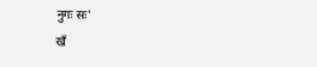नुगः सः'
खँ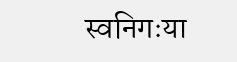स्वनिगःया